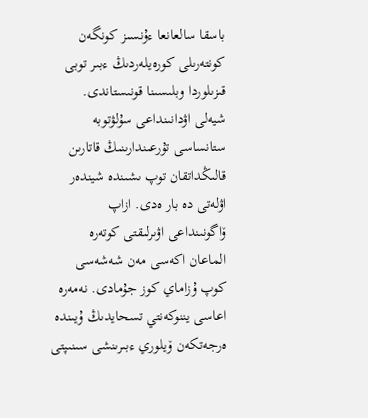باسقا سالعانعا ءۇنسىز كونگەن كونتەرىلى كورەيلەردىڭ ءبىر توبى قىزىلوردا وبلىسىنا قونىستاندى. شيەلى اۋدانىنداعى سۇلۋتوبە ستانساسى تۇرعىندارىنىڭ قاتارىن قالىڭداتقان توپ ىشىندە شيندەر اۋلەتى دە بار ەدى. ازاپ ۆاگونىنداعى اۋىرلىقتى كوتەرە الماعان اكەسى مەن شەشەسى كوپ ۇزاماي كوز جۇمادى. نەمەرە اعاسى يننوكەنتي تسحايدىڭ ۇيىندە ەرجەتكەن ۆيلوري ءبىرىنشى سىنىپتى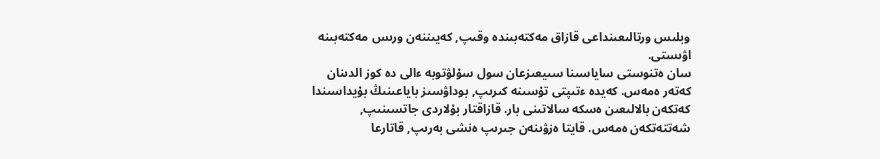وبلىس ورتالىعىنداعى قازاق مەكتەبىندە وقىپ, كەيىننەن ورىس مەكتەبىنە اۋىستى.
سان ەتنوستى ساياسىنا سىيعىزعان سول سۇلۋتوبە ءالى دە كوز الدىنان كەتەر ەمەس. كەيدە ءتىپتى تۇسىنە كىرىپ, بوداۋسىز باياعىنىڭ بۇيداسىندا كەتكەن بالالىعىن ەسكە سالاتىنى بار. قازاقتار بۇلاردى جاتسىنىپ, شەتتەتكەن ەمەس. قايتا ەزۋىنەن جىرىپ ەنشى بەرىپ, قاتارعا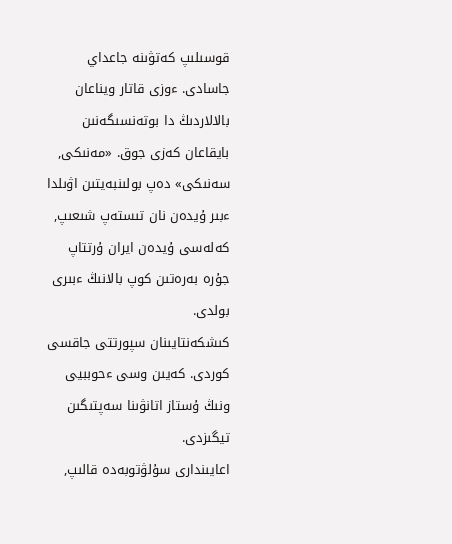قوسىلىپ كەتۋىنە جاعداي جاسادى. ءوزى قاتار ويناعان بالالاردىڭ دا بوتەنسىگەنىن بايقاعان كەزى جوق. «مەنىكى, سەنىكى» دەپ بولىنبەيتىن اۋىلدا ءبىر ۇيدەن نان تىستەپ شىعىپ, كەلەسى ۇيدەن ايران ۇرتتاپ جۇرە بەرەتىن كوپ بالانىڭ ءبىرى بولدى.
كىشكەنتايىنان سپورتتى جاقسى كوردى. كەيىن وسى ءحوببيى ونىڭ ۇستاز اتانۋىنا سەپتىگىن تيگىزدى.
اعايىندارى سۇلۋتوبەدە قالىپ,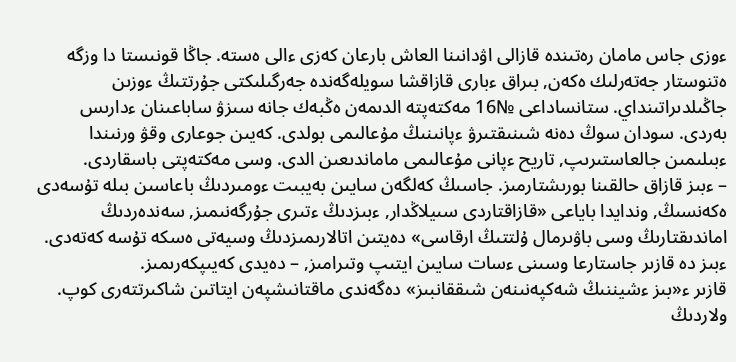ءوزى جاس مامان رەتىندە قازالى اۋدانىنا العاش بارعان كەزى ءالى ەستە. جاڭا قونىستا دا وزگە ەتنوستار جەتەرلىك ەكەن, بىراق ءبارى قازاقشا سويلەگەندە جەرگىلىكتى جۇرتتىڭ ءوزىن جاڭىلدىراتىنداي. ستانساداعى №16 مەكتەپتە الدىمەن ەڭبەك جانە سىزۋ ساباعىنان ءدارىس بەردى. سودان سوڭ دەنە شىنىقتىرۋ ءپانىنىڭ مۇعالىمى بولدى. كەيىن جوعارى وقۋ ورنىندا ءبىلىمىن جالعاستىرىپ, تاريح ءپانى مۇعالىمى ماماندىعىن الدى. وسى مەكتەپتى باسقاردى.
– ءبىز قازاق حالقىنا بورىشتارمىز. جاسىڭ كەلگەن سايىن بەيبىت ءومىردىڭ باعاسىن بىلە تۇسەدى ەكەنسىڭ, وندايدا باياعى «قازاقتاردى سىيلاڭدار, ءبىزدىڭ ءتىرى جۇرگەنىمىز, سەندەردىڭ اماندىقتارىڭ وسى باۋىرمال ۇلتتىڭ ارقاسى» دەيتىن اتالارىمىزدىڭ وسيەتى ەسكە تۇسە كەتەدى. ءبىز دە قازىر جاستارعا وسىنى ءسات سايىن ايتىپ وتىرامىز, – دەيدى كەيىپكەرىمىز.
قازىر ء«بىز ءشيننىڭ شەكپەنىنەن شىققانبىز» دەگەندى ماقتانىشپەن ايتاتىن شاكىرتتەرى كوپ. ولاردىڭ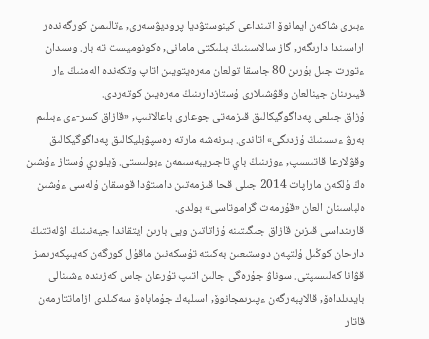ءبىرى شاكەن ايمانوۆ اتىنداعى كينوستۋديا پروديۋسەرى, ءتالىمىن كورگەندەر اراسىندا دارىگەر, گاز سالاسىنىڭ بىلىكتى مامانى, ەكونوميست تە بار. وسىدان ءتورت جىل بۇرىن 80 جاسقا تولعان مەرەيتويىن اتاپ وتكەندە الەمنىڭ ءار قيىرىنان جينالعان وقۋشىلارى ۇستازدارىنىڭ مەرەيىن كوتەردى.
ۇزاق جىلعى پەداگوگيكالىق قىزمەتى جوعارى باعالانىپ, «قازاق كسر-ءى ءبىلىم بەرۋ ءىسىنىڭ ۇزدىگى» اتاندى. بىرنەشە مارتە رەسپۋبليكالىق پەداگوگيكالىق وقۋلارعا قاتىسىپ, ءوزىنىڭ باي تاجىريبەسىمەن ءبولىستى. ۆيلوري ۇستاز ءۇشىن ەڭ ۇلكەن ماراپات 2014 جىلى قحا قىزمەتىن دامىتۋدا قوسقان ۇلەسى ءۇشىن ەلباسىنان العان «قۇرمەت گراموتاسى» بولدى.
قارىنداسى قىزىن قازاق جىگىتىنە ۇزاتاتىن ويى بارىن ايتقاندا جيەنىنىڭ اۋلەتتىڭ دارحان كوڭىل ۇلتپەن دوستىعىن بەكىتە تۇسكەنىن ماقۇل كورگەن كەيىپكەرىمىز قۋانا كەلىسىپتى. سوناۋ جۇرەگى جالىن اتىپ تۇرعان جاس كەزىندە ءشىنالى بايدىلداەۆ, قالاپبەرگەن ءپىرىمجانوۆ, اسىلبەك جۇماباەۆ سەكىلدى ازاماتتارمەن قاتار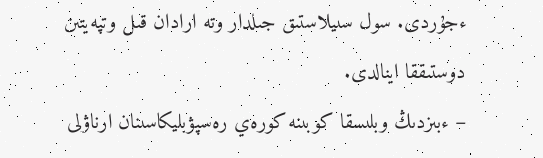ءجۇردى. سول سىيلاستىق جىلدار وتە ارادان قىل وتپەيتىن دوستىققا اينالدى.
– ءبىزدىڭ وبلىسقا كوبىنە كورەي رەسپۋبليكاسىنان ارناۋلى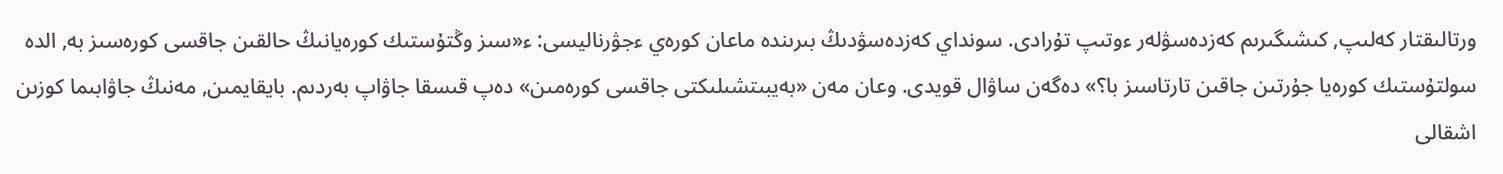ورتالىقتار كەلىپ, كىشىگىرىم كەزدەسۋلەر ءوتىپ تۇرادى. سونداي كەزدەسۋدىڭ بىرىندە ماعان كورەي ءجۋرناليسى: ء«سىز وڭتۇستىك كورەيانىڭ حالقىن جاقسى كورەسىز بە, الدە سولتۇستىك كورەيا جۇرتىن جاقىن تارتاسىز با؟» دەگەن ساۋال قويدى. وعان مەن «بەيبىتشىلىكتى جاقسى كورەمىن» دەپ قىسقا جاۋاپ بەردىم. بايقايمىن, مەنىڭ جاۋابىما كوزىن اشقالى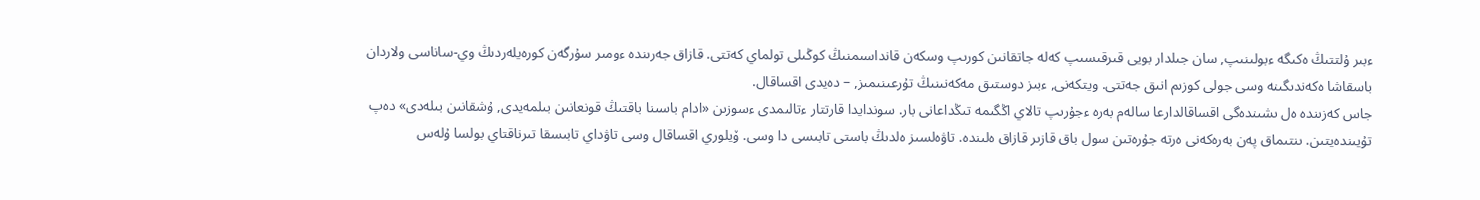ءبىر ۇلتتىڭ ەكىگە ءبولىنىپ, سان جىلدار بويى قىرقىسىپ كەلە جاتقانىن كورىپ وسكەن قانداسىمنىڭ كوڭىلى تولماي كەتتى. قازاق جەرىندە ءومىر سۇرگەن كورەيلەردىڭ وي-ساناسى ولاردان باسقاشا ەكەندىگىنە وسى جولى كوزىم انىق جەتتى. ويتكەنى, ءبىز دوستىق مەكەنىنىڭ تۇرعىنىمىز, – دەيدى اقساقال.
جاس كەزىندە ەل ىشىندەگى اقساقالدارعا سالەم بەرە ءجۇرىپ تالاي اڭگىمە تىڭداعانى بار. سوندايدا قارتتار ءتالىمدى ءسوزىن «ادام باسىنا باقتىڭ قونعانىن بىلمەيدى, ۇشقانىن بىلەدى» دەپ تۇيىندەيتىن. ىنتىماق پەن بەرەكەنى ەرتە جۇرەتىن سول باق قازىر قازاق ەلىندە. تاۋەلسىز ەلدىڭ باستى تابىسى دا وسى. ۆيلوري اقساقال وسى تاۋداي تابىسقا تىرناقتاي بولسا ۇلەس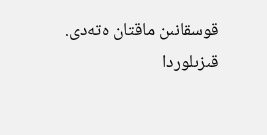قوسقانىن ماقتان ەتەدى.
قىزىلوردا